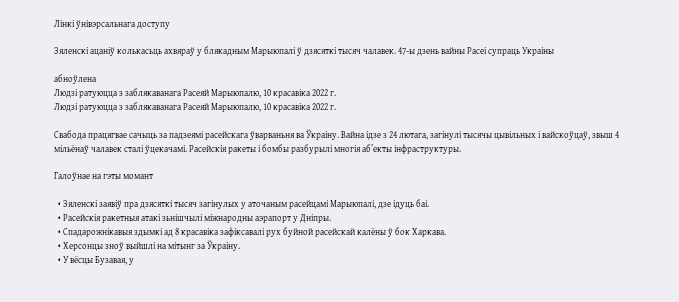Лінкі ўнівэрсальнага доступу

Зяленскі ацаніў колькасьць ахвяраў у блякадным Марыюпалі ў дзясяткі тысяч чалавек. 47-ы дзень вайны Расеі супраць Украіны

абноўлена
Людзі ратуюцца з заблякаванага Расеяй Марыюпалю, 10 красавіка 2022 г.
Людзі ратуюцца з заблякаванага Расеяй Марыюпалю, 10 красавіка 2022 г.

Свабода працягвае сачыць за падзеямі расейскага ўварваньня ва Ўкраіну. Вайна ідзе з 24 лютага, загінулі тысячы цывільных і вайскоўцаў, звыш 4 мільёнаў чалавек сталі ўцекачамі. Расейскія ракеты і бомбы разбурылі многія аб’екты інфраструктуры.

Галоўнае на гэты момант

  • Зяленскі заявіў пра дзясяткі тысяч загінулых у аточаным расейцамі Марыюпалі, дзе ідуць баі.
  • Расейскія ракетныя атакі зьнішчылі міжнародны аэрапорт у Дніпры.
  • Спадарожнікавыя здымкі ад 8 красавіка зафіксавалі рух буйной расейскай калёны ў бок Харкава.
  • Херсонцы зноў выйшлі на мітынг за Ўкраіну.
  • У вёсцы Бузавая, у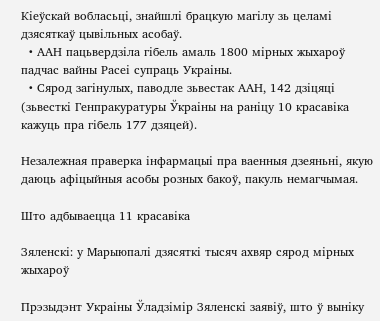Кіеўскай вобласьці, знайшлі брацкую магілу зь целамі дзясяткаў цывільных асобаў.
  • ААН пацьвердзіла гібель амаль 1800 мірных жыхароў падчас вайны Расеі супраць Украіны.
  • Сярод загінулых, паводле зьвестак ААН, 142 дзіцяці (зьвесткі Генпракуратуры Ўкраіны на раніцу 10 красавіка кажуць пра гібель 177 дзяцей).

Незалежная праверка інфармацыі пра ваенныя дзеяньні, якую даюць афіцыйныя асобы розных бакоў, пакуль немагчымая.

Што адбываецца 11 красавіка

Зяленскі: у Марыюпалі дзясяткі тысяч ахвяр сярод мірных жыхароў

Прэзыдэнт Украіны Ўладзімір Зяленскі заявіў, што ў выніку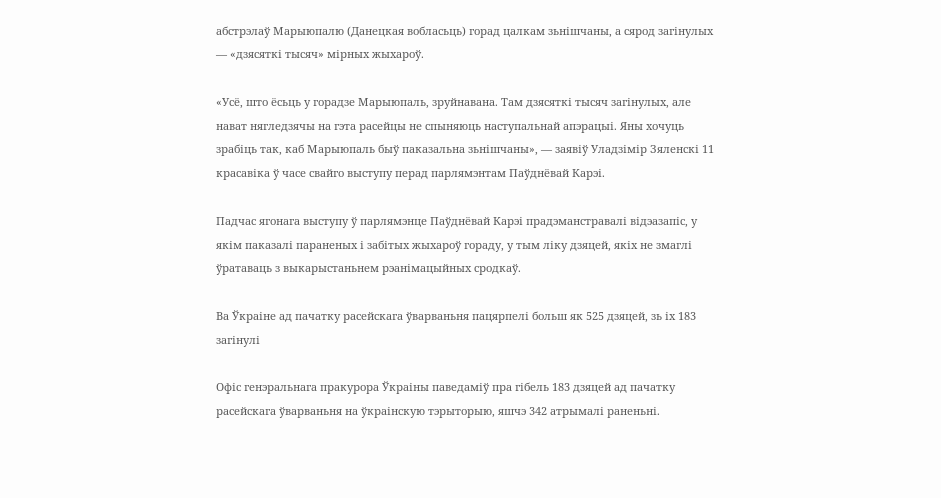абстрэлаў Марыюпалю (Данецкая вобласьць) горад цалкам зьнішчаны, а сярод загінулых — «дзясяткі тысяч» мірных жыхароў.

«Усё, што ёсьць у горадзе Марыюпаль, зруйнавана. Там дзясяткі тысяч загінулых, але нават нягледзячы на гэта расейцы не спыняюць наступальнай апэрацыі. Яны хочуць зрабіць так, каб Марыюпаль быў паказальна зьнішчаны», — заявіў Уладзімір Зяленскі 11 красавіка ў часе свайго выступу перад парлямэнтам Паўднёвай Карэі.

Падчас ягонага выступу ў парлямэнце Паўднёвай Карэі прадэманстравалі відэазапіс, у якім паказалі параненых і забітых жыхароў гораду, у тым ліку дзяцей, якіх не змаглі ўратаваць з выкарыстаньнем рэанімацыйных сродкаў.

Ва Ўкраіне ад пачатку расейскага ўварваньня пацярпелі больш як 525 дзяцей, зь іх 183 загінулі

Офіс генэральнага пракурора Ўкраіны паведаміў пра гібель 183 дзяцей ад пачатку расейскага ўварваньня на ўкраінскую тэрыторыю, яшчэ 342 атрымалі раненьні.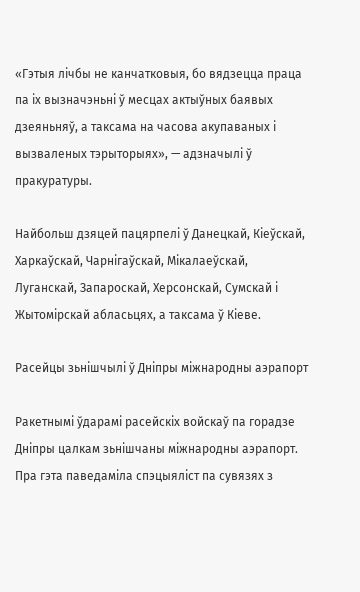«Гэтыя лічбы не канчатковыя, бо вядзецца праца па іх вызначэньні ў месцах актыўных баявых дзеяньняў, а таксама на часова акупаваных і вызваленых тэрыторыях», — адзначылі ў пракуратуры.

Найбольш дзяцей пацярпелі ў Данецкай, Кіеўскай, Харкаўскай, Чарнігаўскай, Мікалаеўскай, Луганскай, Запароскай, Херсонскай, Сумскай і Жытомірскай абласьцях, а таксама ў Кіеве.

Расейцы зьнішчылі ў Дніпры міжнародны аэрапорт

Ракетнымі ўдарамі расейскіх войскаў па горадзе Дніпры цалкам зьнішчаны міжнародны аэрапорт. Пра гэта паведаміла спэцыяліст па сувязях з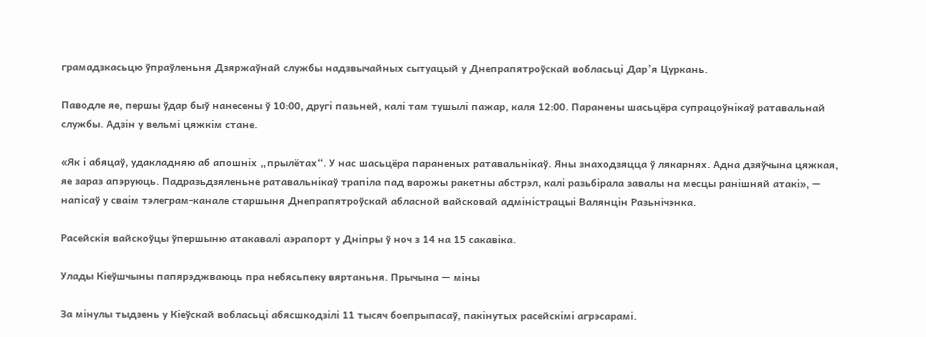грамадзкасьцю ўпраўленьня Дзяржаўнай службы надзвычайных сытуацый у Днепрапятроўскай вобласьці Дар’я Цуркань.

Паводле яе, першы ўдар быў нанесены ў 10:00, другі пазьней, калі там тушылі пажар, каля 12:00. Паранены шасьцёра супрацоўнікаў ратавальнай службы. Адзін у вельмі цяжкім стане.

«Як і абяцаў, удакладняю аб апошніх „прылётах“. У нас шасьцёра параненых ратавальнікаў. Яны знаходзяцца ў лякарнях. Адна дзяўчына цяжкая, яе зараз апэруюць. Падразьдзяленьне ратавальнікаў трапіла пад варожы ракетны абстрэл, калі разьбірала завалы на месцы ранішняй атакі», — напісаў у сваім тэлеграм-канале старшыня Днепрапятроўскай абласной вайсковай адміністрацыі Валянцін Разьнічэнка.

Расейскія вайскоўцы ўпершыню атакавалі аэрапорт у Дніпры ў ноч з 14 на 15 сакавіка.

Улады Кіеўшчыны папярэджваюць пра небясьпеку вяртаньня. Прычына — міны

За мінулы тыдзень у Кіеўскай вобласьці абясшкодзілі 11 тысяч боепрыпасаў, пакінутых расейскімі агрэсарамі.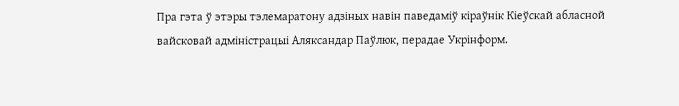Пра гэта ў этэры тэлемаратону адзіных навін паведаміў кіраўнік Кіеўскай абласной вайсковай адміністрацыі Аляксандар Паўлюк, перадае Укрінформ.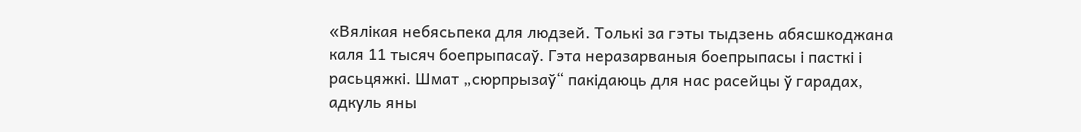«Вялікая небясьпека для людзей. Толькі за гэты тыдзень абясшкоджана каля 11 тысяч боепрыпасаў. Гэта неразарваныя боепрыпасы і пасткі і расьцяжкі. Шмат „сюрпрызаў“ пакідаюць для нас расейцы ў гарадах, адкуль яны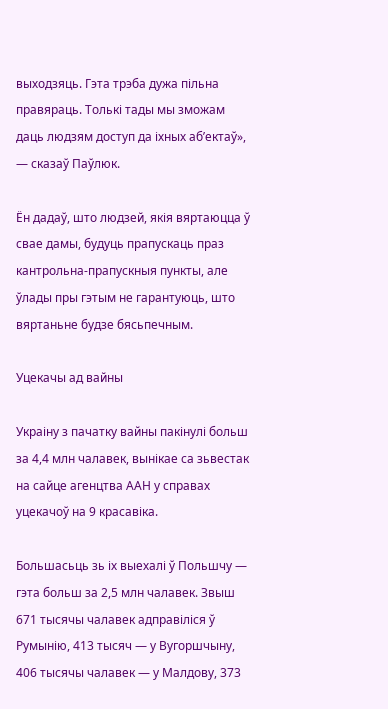выходзяць. Гэта трэба дужа пільна правяраць. Толькі тады мы зможам даць людзям доступ да іхных аб’ектаў», — сказаў Паўлюк.

Ён дадаў, што людзей, якія вяртаюцца ў свае дамы, будуць прапускаць праз кантрольна-прапускныя пункты, але ўлады пры гэтым не гарантуюць, што вяртаньне будзе бясьпечным.

Уцекачы ад вайны

Украіну з пачатку вайны пакінулі больш за 4,4 млн чалавек, вынікае са зьвестак на сайце агенцтва ААН у справах уцекачоў на 9 красавіка.

Большасьць зь іх выехалі ў Польшчу — гэта больш за 2,5 млн чалавек. Звыш 671 тысячы чалавек адправіліся ў Румынію, 413 тысяч — у Вугоршчыну, 406 тысячы чалавек — у Малдову, 373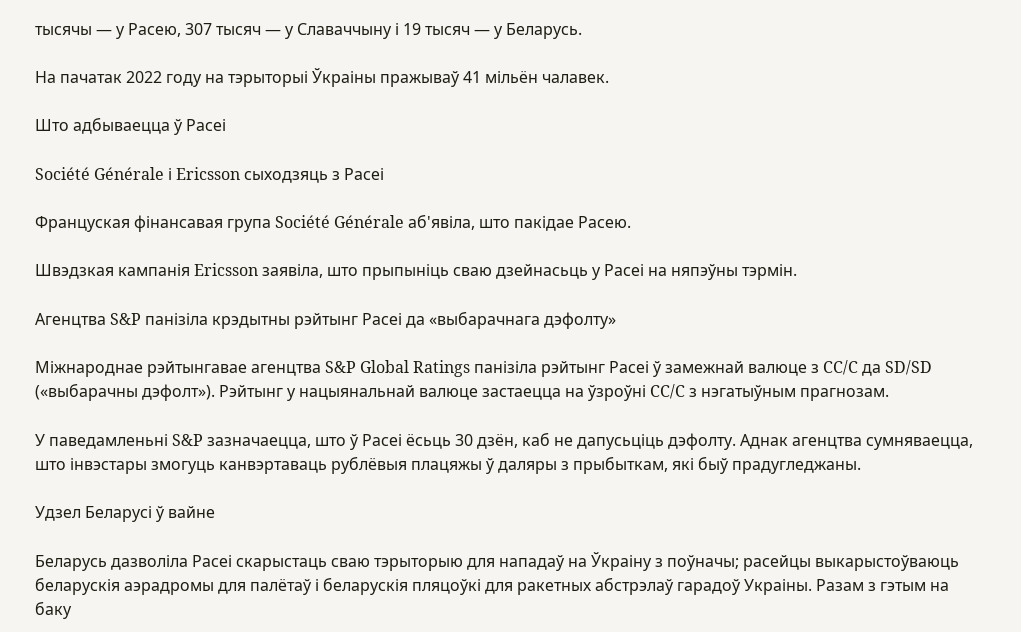тысячы — у Расею, 307 тысяч — у Славаччыну і 19 тысяч — у Беларусь.

На пачатак 2022 году на тэрыторыі Ўкраіны пражываў 41 мільён чалавек.

Што адбываецца ў Расеі

Société Générale і Ericsson сыходзяць з Расеі

Француская фінансавая група Société Générale аб'явіла, што пакідае Расею.

Швэдзкая кампанія Ericsson заявіла, што прыпыніць сваю дзейнасьць у Расеі на няпэўны тэрмін.

Агенцтва S&P панізіла крэдытны рэйтынг Расеі да «выбарачнага дэфолту»

Міжнароднае рэйтынгавае агенцтва S&P Global Ratings панізіла рэйтынг Расеі ў замежнай валюце з CC/C да SD/SD («выбарачны дэфолт»). Рэйтынг у нацыянальнай валюце застаецца на ўзроўні CC/C з нэгатыўным прагнозам.

У паведамленьні S&P зазначаецца, што ў Расеі ёсьць 30 дзён, каб не дапусьціць дэфолту. Аднак агенцтва сумняваецца, што інвэстары змогуць канвэртаваць рублёвыя плацяжы ў даляры з прыбыткам, які быў прадугледжаны.

Удзел Беларусі ў вайне

Беларусь дазволіла Расеі скарыстаць сваю тэрыторыю для нападаў на Ўкраіну з поўначы; расейцы выкарыстоўваюць беларускія аэрадромы для палётаў і беларускія пляцоўкі для ракетных абстрэлаў гарадоў Украіны. Разам з гэтым на баку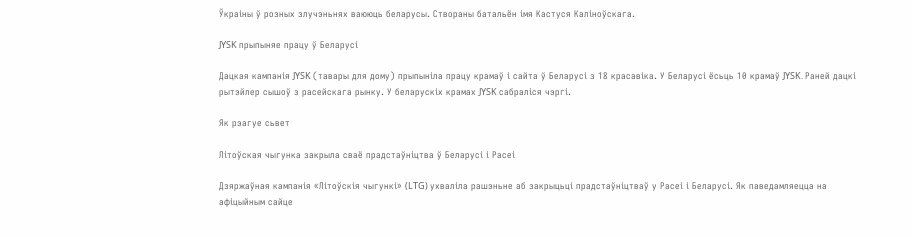Ўкраіны ў розных злучэньнях ваююць беларусы. Створаны батальён імя Кастуся Каліноўскага.

JYSK прыпыняе працу ў Беларусі

Дацкая кампанія JYSK (тавары для дому) прыпыніла працу крамаў і сайта ў Беларусі з 18 красавіка. У Беларусі ёсьць 10 крамаў JYSK. Раней дацкі рытэйлер сышоў з расейскага рынку. У беларускіх крамах JYSK сабраліся чэргі.

Як рэагуе сьвет

Літоўская чыгунка закрыла сваё прадстаўніцтва ў Беларусі і Расеі

Дзяржаўная кампанія «Літоўскія чыгункі» (LTG) ухваліла рашэньне аб закрыцьці прадстаўніцтваў у Расеі і Беларусі. Як паведамляецца на афіцыйным сайце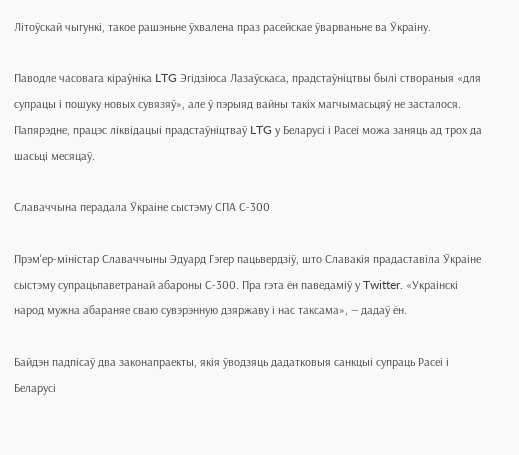Літоўскай чыгункі, такое рашэньне ўхвалена праз расейскае ўварваньне ва Ўкраіну.

Паводле часовага кіраўніка LTG Эгідзіюса Лазаўскаса, прадстаўніцтвы былі створаныя «для супрацы і пошуку новых сувязяў», але ў пэрыяд вайны такіх магчымасьцяў не засталося. Папярэдне, працэс ліквідацыі прадстаўніцтваў LTG у Беларусі і Расеі можа заняць ад трох да шасьці месяцаў.

Славаччына перадала Ўкраіне сыстэму СПА С-300

Прэм'ер-міністар Славаччыны Эдуард Гэгер пацьвердзіў, што Славакія прадаставіла Ўкраіне сыстэму супрацьпаветранай абароны С-300. Пра гэта ён паведаміў у Twitter. «Украінскі народ мужна абараняе сваю сувэрэнную дзяржаву і нас таксама», — дадаў ён.

Байдэн падпісаў два законапраекты, якія ўводзяць дадатковыя санкцыі супраць Расеі і Беларусі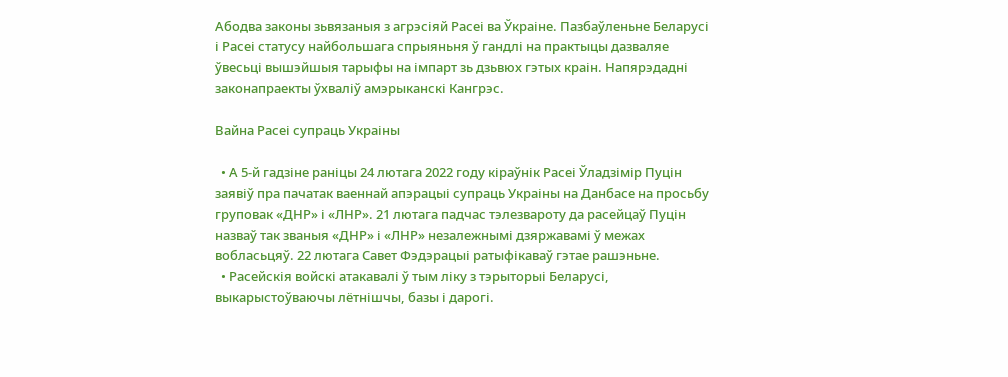Абодва законы зьвязаныя з агрэсіяй Расеі ва Ўкраіне. Пазбаўленьне Беларусі і Расеі статусу найбольшага спрыяньня ў гандлі на практыцы дазваляе ўвесьці вышэйшыя тарыфы на імпарт зь дзьвюх гэтых краін. Напярэдадні законапраекты ўхваліў амэрыканскі Кангрэс.

Вайна Расеі супраць Украіны

  • А 5-й гадзіне раніцы 24 лютага 2022 году кіраўнік Расеі Ўладзімір Пуцін заявіў пра пачатак ваеннай апэрацыі супраць Украіны на Данбасе на просьбу груповак «ДНР» і «ЛНР». 21 лютага падчас тэлезвароту да расейцаў Пуцін назваў так званыя «ДНР» і «ЛНР» незалежнымі дзяржавамі ў межах вобласьцяў. 22 лютага Савет Фэдэрацыі ратыфікаваў гэтае рашэньне.
  • Расейскія войскі атакавалі ў тым ліку з тэрыторыі Беларусі, выкарыстоўваючы лётнішчы, базы і дарогі.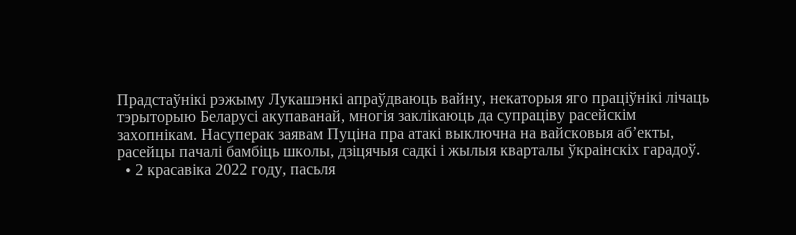Прадстаўнікі рэжыму Лукашэнкі апраўдваюць вайну, некаторыя яго праціўнікі лічаць тэрыторыю Беларусі акупаванай, многія заклікаюць да супраціву расейскім захопнікам. Насуперак заявам Пуціна пра атакі выключна на вайсковыя аб’екты, расейцы пачалі бамбіць школы, дзіцячыя садкі і жылыя кварталы ўкраінскіх гарадоў.
  • 2 красавіка 2022 году, пасьля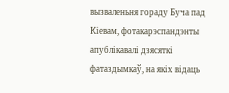вызваленьня гораду Буча пад Кіевам, фотакарэспандэнты апублікавалі дзясяткі фатаздымкаў, на якіх відаць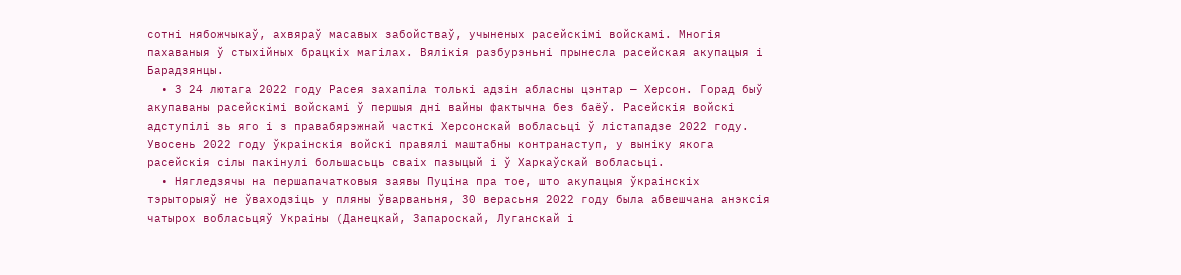сотні нябожчыкаў, ахвяраў масавых забойстваў, учыненых расейскімі войскамі. Многія пахаваныя ў стыхійных брацкіх магілах. Вялікія разбурэньні прынесла расейская акупацыя і Барадзянцы.
  • З 24 лютага 2022 году Расея захапіла толькі адзін абласны цэнтар — Херсон. Горад быў акупаваны расейскімі войскамі ў першыя дні вайны фактычна без баёў. Расейскія войскі адступілі зь яго і з правабярэжнай часткі Херсонскай вобласьці ў лістападзе 2022 году. Увосень 2022 году ўкраінскія войскі правялі маштабны контранаступ, у выніку якога расейскія сілы пакінулі большасьць сваіх пазыцый і ў Харкаўскай вобласьці.
  • Нягледзячы на першапачатковыя заявы Пуціна пра тое, што акупацыя ўкраінскіх тэрыторыяў не ўваходзіць у пляны ўварваньня, 30 верасьня 2022 году была абвешчана анэксія чатырох вобласьцяў Украіны (Данецкай, Запароскай, Луганскай і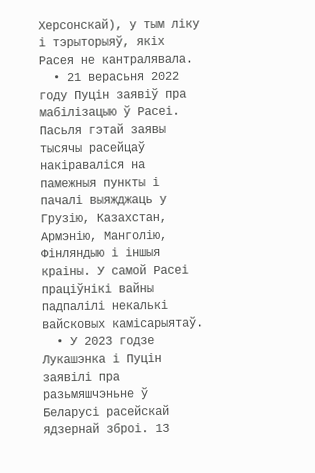Херсонскай), у тым ліку і тэрыторыяў, якіх Расея не кантралявала.
  • 21 верасьня 2022 году Пуцін заявіў пра мабілізацыю ў Расеі. Пасьля гэтай заявы тысячы расейцаў накіраваліся на памежныя пункты і пачалі выяжджаць у Грузію, Казахстан, Армэнію, Манголію, Фінляндыю і іншыя краіны. У самой Расеі праціўнікі вайны падпалілі некалькі вайсковых камісарыятаў.
  • У 2023 годзе Лукашэнка і Пуцін заявілі пра разьмяшчэньне ў Беларусі расейскай ядзернай зброі. 13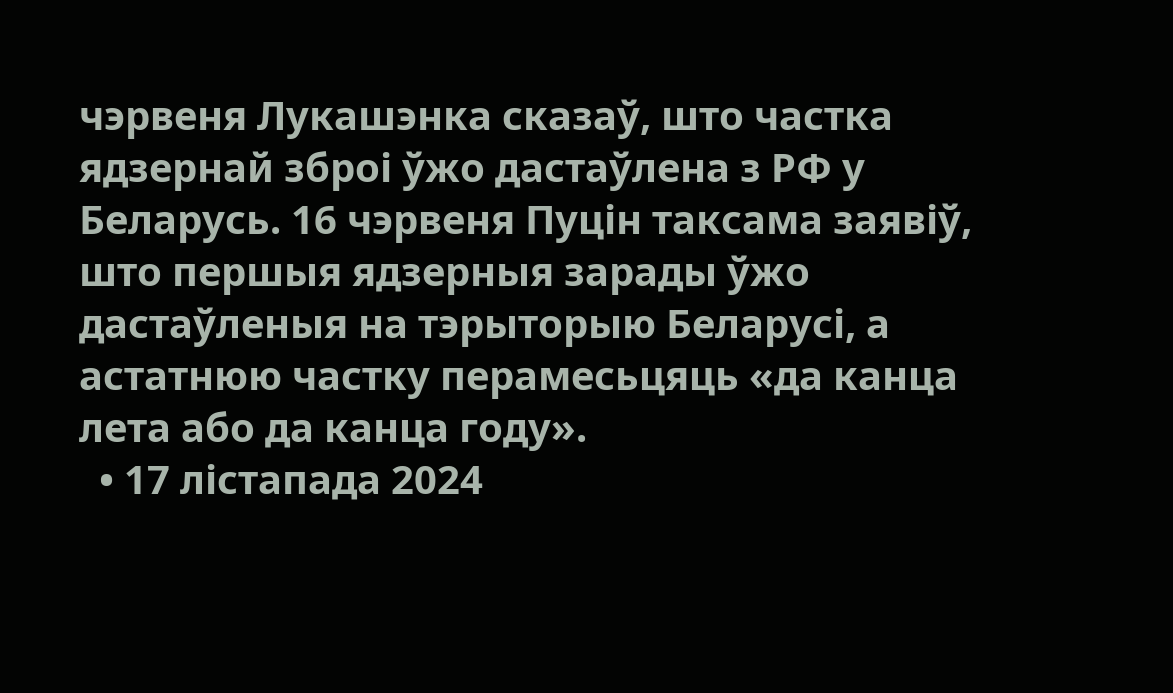чэрвеня Лукашэнка сказаў, што частка ядзернай зброі ўжо дастаўлена з РФ у Беларусь. 16 чэрвеня Пуцін таксама заявіў, што першыя ядзерныя зарады ўжо дастаўленыя на тэрыторыю Беларусі, а астатнюю частку перамесьцяць «да канца лета або да канца году».
  • 17 лістапада 2024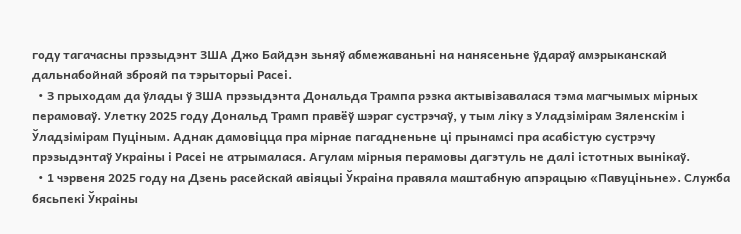году тагачасны прэзыдэнт ЗША Джо Байдэн зьняў абмежаваньні на нанясеньне ўдараў амэрыканскай дальнабойнай зброяй па тэрыторыі Расеі.
  • З прыходам да ўлады ў ЗША прэзыдэнта Дональда Трампа рэзка актывізавалася тэма магчымых мірных перамоваў. Улетку 2025 году Дональд Трамп правёў шэраг сустрэчаў, у тым ліку з Уладзімірам Зяленскім і Ўладзімірам Пуціным. Аднак дамовіцца пра мірнае пагадненьне ці прынамсі пра асабістую сустрэчу прэзыдэнтаў Украіны і Расеі не атрымалася. Агулам мірныя перамовы дагэтуль не далі істотных вынікаў.
  • 1 чэрвеня 2025 году на Дзень расейскай авіяцыі Ўкраіна правяла маштабную апэрацыю «Павуціньне». Служба бясьпекі Ўкраіны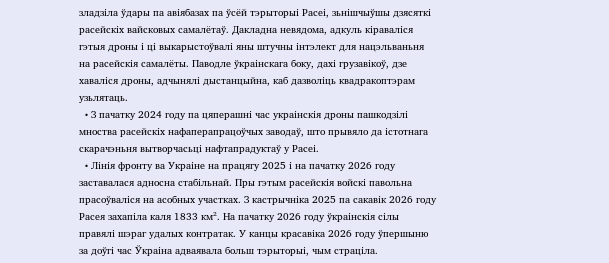зладзіла ўдары па авіябазах па ўсёй тэрыторыі Расеі, зьнішчыўшы дзясяткі расейскіх вайсковых самалётаў. Дакладна невядома, адкуль кіраваліся гэтыя дроны і ці выкарыстоўвалі яны штучны інтэлект для нацэльваньня на расейскія самалёты. Паводле ўкраінскага боку, дахі грузавікоў, дзе хаваліся дроны, адчынялі дыстанцыйна, каб дазволіць квадракоптэрам узьлятаць.
  • З пачатку 2024 году па цяперашні час украінскія дроны пашкодзілі мноства расейскіх нафаперапрацоўчых заводаў, што прывяло да істотнага скарачэньня вытворчасьці нафтапрадуктаў у Расеі.
  • Лінія фронту ва Украіне на працягу 2025 і на пачатку 2026 году заставалася адносна стабільнай. Пры гэтым расейскія войскі павольна прасоўваліся на асобных участках. З кастрычніка 2025 па сакавік 2026 году Расея захапіла каля 1833 км². На пачатку 2026 году ўкраінскія сілы правялі шэраг удалых контратак. У канцы красавіка 2026 году ўпершыню за доўгі час Ўкраіна адваявала больш тэрыторыі, чым страціла.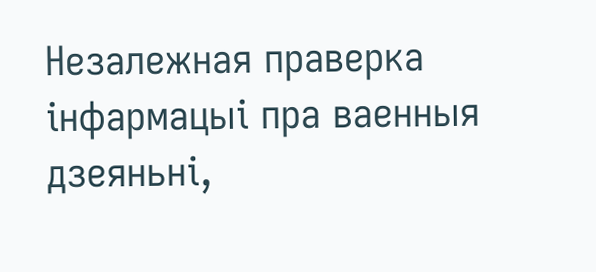Незалежная праверка інфармацыі пра ваенныя дзеяньні,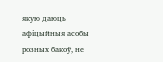якую даюць афіцыйныя асобы розных бакоў, не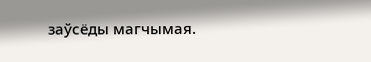заўсёды магчымая.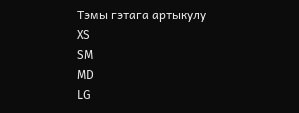Тэмы гэтага артыкулу
XS
SM
MD
LG